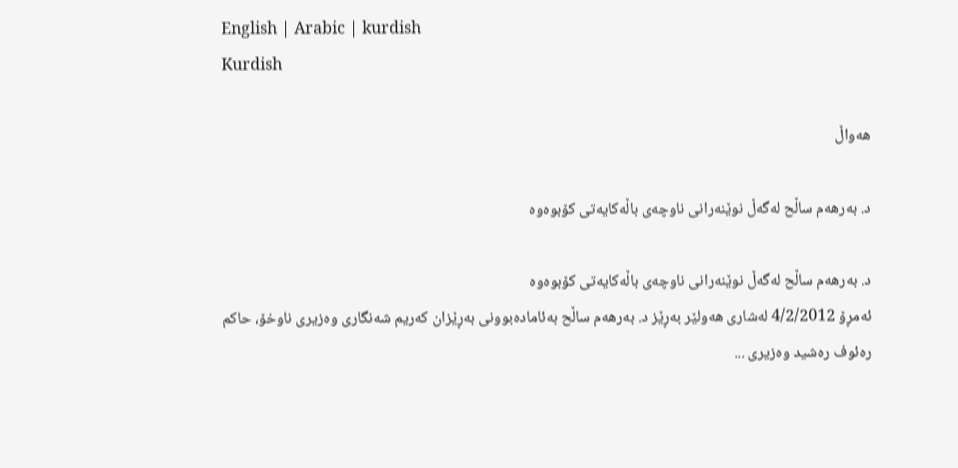English | Arabic | kurdish
Kurdish

هه‌واڵ

د. به‌رهه‌م ساڵح له‌گه‌ڵ نوێنه‌رانی ناوچه‌ی باڵه‌كایه‌تی كۆبوه‌وه‌

د. به‌رهه‌م ساڵح له‌گه‌ڵ نوێنه‌رانی ناوچه‌ی باڵه‌كایه‌تی كۆبوه‌وه‌
ئه‌مڕۆ 4/2/2012 له‌شاری هه‌ولێر به‌ڕێز د. به‌رهه‌م ساڵح به‌ئاماده‌بوونی به‌ڕێزان كه‌ریم شه‌نگاری وه‌زیری ناوخۆ، حاكم ره‌ئوف ره‌شید وه‌زیری ...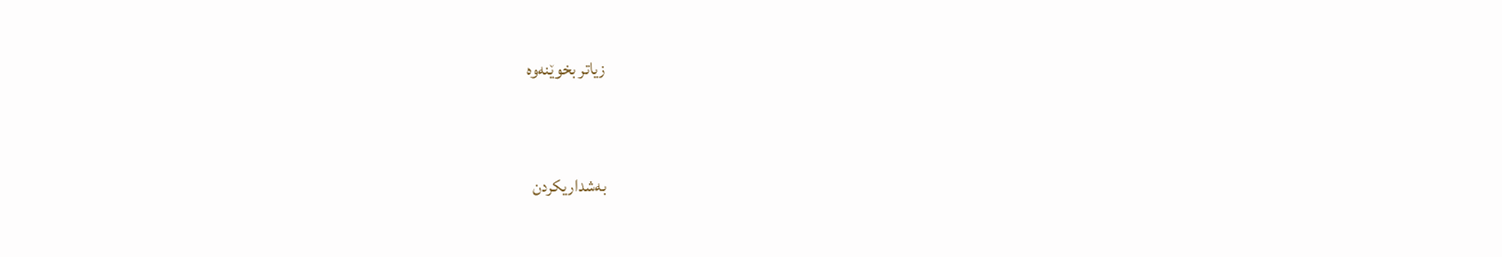زیاتر بخوێنه‌وه‌‌


به‌شداریكردن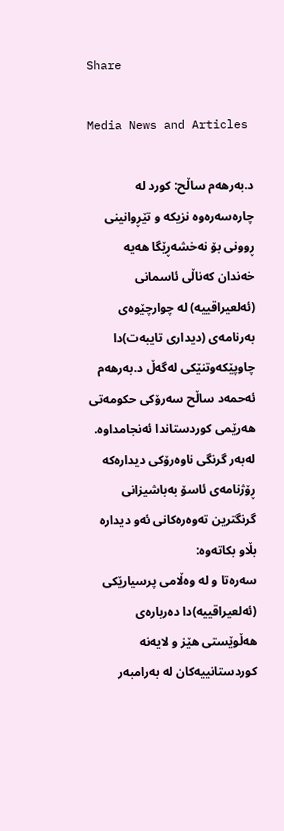Share

Media News and Articles

د.به‌رهه‌م ساڵح: كورد له‌ چاره‌سه‌ره‌وه‌ نزیكه‌ و تێڕوانینی ڕوونی بۆ نه‌خشه‌ڕێگا هه‌یه‌
خه‌ندان كه‌ناڵی‌ ئاسمانی‌ (ئه‌لعیراقییه‌) له‌ چوارچێوه‌ی‌ به‌رنامه‌ی‌ (دیداری‌ تایبه‌ت)دا چاوپێكه‌وتنێكی‌ له‌گه‌ڵ د.به‌رهه‌م ئه‌حمه‌د ساڵح سه‌رۆكی‌ حكومه‌تی‌ هه‌رێمی‌ كوردستاندا ئه‌نجامداوه‌. له‌به‌ر گرنگی‌ ناوه‌رۆكی‌ دیداره‌كه‌ ڕۆژنامه‌ی‌ ئاسۆ به‌باشیزانی‌ گرنگترین ته‌وه‌ره‌كانی‌ ئه‌و دیداره‌ بڵاو بكاته‌وه‌:
سه‌ره‌تا و له‌ وه‌ڵامی‌ پرسیارێكی‌ (ئه‌لعیراقییه‌)دا ده‌رباره‌ی‌ هه‌ڵوێستی‌ هێز و لایه‌نه‌ كوردستانییه‌كان له‌ به‌رامبه‌ر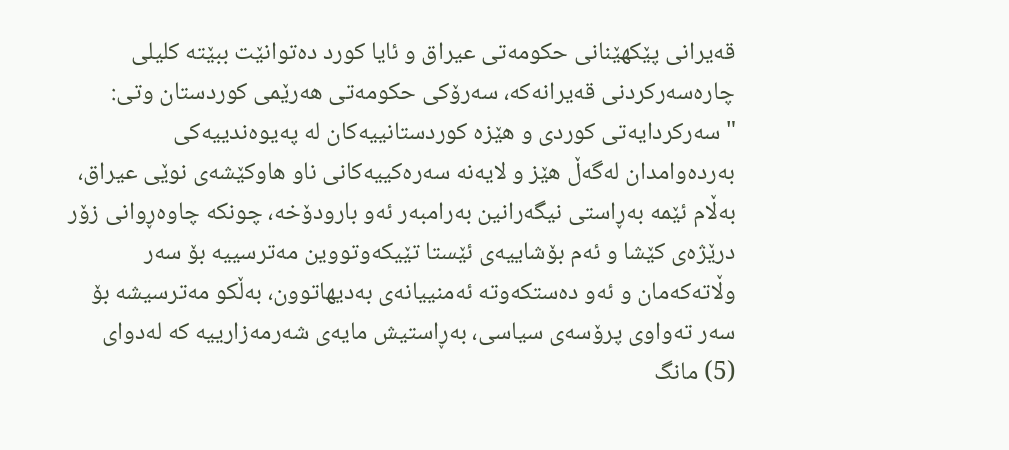قه‌یرانی‌ پێكهێنانی‌ حكومه‌تی‌ عیراق و ئایا كورد ده‌توانێت ببێته‌ كلیلی‌ چاره‌سه‌ركردنی‌ قه‌یرانه‌كه‌، سه‌رۆكی‌ حكومه‌تی‌ هه‌رێمی‌ كوردستان وتی‌: "سه‌ركردایه‌تی‌ كوردی‌ و هێزه‌ كوردستانییه‌كان له‌ په‌یوه‌ندییه‌كی‌ به‌رده‌وامدان له‌گه‌ڵ هێز و لایه‌نه‌ سه‌ره‌كییه‌كانی‌ ناو هاوكێشه‌ی‌ نوێی‌ عیراق، به‌ڵام ئێمه‌ به‌ڕاستی‌ نیگه‌رانین به‌رامبه‌ر ئه‌و بارودۆخه‌، چونكه‌ چاوه‌ڕوانی زۆر درێژه‌ی‌ كێشا و ئه‌م بۆشاییه‌ی‌ ئێستا تێیكه‌وتووین مه‌ترسییه‌ بۆ سه‌ر وڵاته‌كه‌مان و ئه‌و ده‌ستكه‌وته‌ ئه‌منییانه‌ی‌ به‌دیهاتوون، به‌ڵكو مه‌ترسیشه‌ بۆ سه‌ر ته‌واوی‌ پرۆسه‌ی‌ سیاسی‌، به‌ڕاستیش مایه‌ی‌ شه‌رمه‌زارییه‌ كه‌ له‌دوای‌ (5) مانگ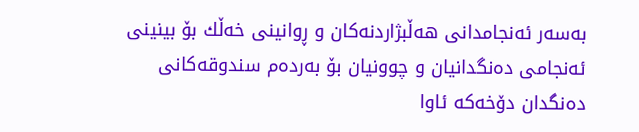به‌سه‌ر ئه‌نجامدانی‌ هه‌ڵبژاردنه‌كان و ڕوانینی‌ خه‌ڵك بۆ بینینی‌ ئه‌نجامی‌ ده‌نگدانیان و چوونیان بۆ به‌رده‌م سندوقه‌كانی‌ ده‌نگدان دۆخه‌كه‌ ئاوا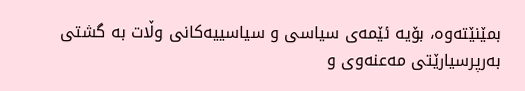بمێنێته‌وه‌، بۆیه‌ ئێمه‌ی‌ سیاسی‌ و سیاسییه‌كانی‌ وڵات به‌ گشتی‌ به‌رپرسیارێتی‌ مه‌عنه‌وی‌ و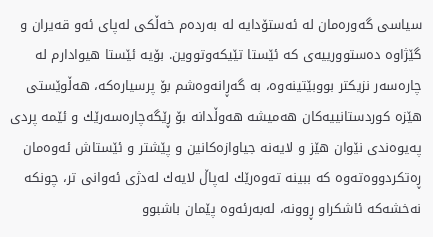سیاسی‌ گه‌وره‌مان له‌ ئه‌ستۆدایه‌ له‌ به‌رده‌م خه‌ڵكی‌ له‌پای‌ ئه‌و قه‌یران و گێژاوه‌ ده‌ستوورییه‌ی‌ كه‌ ئێستا تێیكه‌وتووین. بۆیه‌ ئێستا هیوادارم له‌ چاره‌سه‌ر نزیكتر بووبێتینه‌وه‌، به‌ گه‌ڕانه‌وه‌شم بۆ پرسیاره‌كه‌، هه‌ڵوێستی‌ هێزه‌ كوردستانییه‌كان هه‌میشه‌ هه‌وڵدانه‌ بۆ ڕێگه‌چاره‌سه‌رێك و ئێمه‌ پردی‌ په‌یوه‌ندی‌ نێوان هێز و لایه‌نه‌ جیاوازه‌كانین و پێشتر و ئێستاش ئه‌وه‌مان ڕه‌تكردووه‌ته‌وه‌ كه‌ ببینه‌ ته‌وه‌رێك له‌پاڵ لایه‌ك له‌دژی‌ ئه‌وانی‌ تر، چونكه‌ نه‌خشه‌كه‌ ئاشكراو ڕوونه‌، له‌به‌رئه‌وه‌ پێمان باشبوو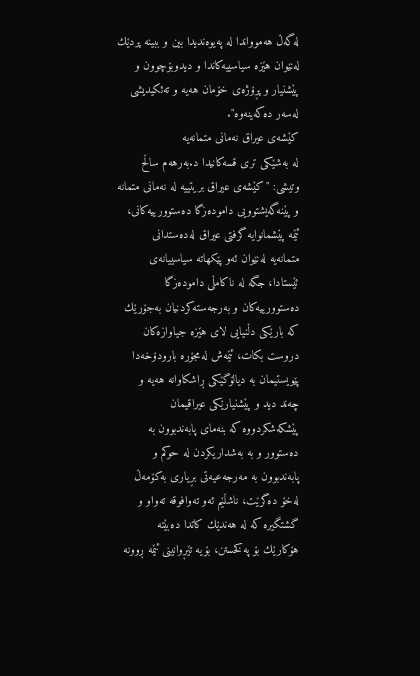له‌گه‌ڵ هه‌موواندا له‌ په‌یوه‌ندیدا بین و ببینه‌ پردێك له‌نێوان هێزه‌ سیاسییه‌كاندا و دیدوبۆچوون و پێشنیار و پڕۆژه‌ی‌ خۆمان هه‌یه‌ و ته‌ئكیدیشی‌ له‌سه‌ر ده‌كه‌ینه‌وه‌".
كێشه‌ی‌ عیراق نه‌مانی‌ متمانه‌یه‌
له‌ به‌شێكی‌ تری‌ قسه‌كانیدا د.به‌رهه‌م ساڵح وتیشی‌: "كێشه‌ی‌ عیراق بریتییه‌ له‌ نه‌مانی‌ متمانه‌ و پێنه‌گه‌یشتوویی‌ داموده‌زگا ده‌ستوورییه‌كانی‌، ئێمه‌ پێشمانوایه‌ گرفتی‌ عیراق له‌ده‌ستدانی‌ متمانه‌یه‌ له‌نێوان ئه‌و پێكهاته‌ سیاسییانه‌ی‌ ئێستادا، جگه‌ له‌ ناكامڵی‌ داموده‌زگا ده‌ستوورییه‌كان و به‌رجه‌سته‌كردنیان به‌جۆرێك كه‌ بارێكی‌ دڵنیایی‌ لای‌ هێزه‌ جیاوازه‌كان دروست بكات، ئێمه‌ش له‌مجۆره‌ بارودۆخه‌دا پێویستیمان به‌ دیالۆگێكی‌ ڕاشكاوانه‌ هه‌یه‌ و چه‌ند دید و پێشنیارێكی‌ عیراقیمان پێشكه‌شكردووه‌ كه‌ بنه‌مای‌ پابه‌ندبوون به‌ ده‌ستوور و به‌ به‌شداریكردن له‌ حوكم و پابه‌ندبوون به‌ مه‌رجه‌عیه‌تی‌ بڕیاری‌ به‌كۆمه‌ڵ له‌خۆ ده‌گرێت، ناشڵێم ئه‌و ته‌وافوقه‌ ته‌واو و گشتگیره‌ كه‌ له‌ هه‌ندێك كاتدا ده‌بێته‌ هۆكارێك بۆ په‌كخستن، بۆیه‌ تێڕوانینی‌ ئێمه‌ ڕوونه‌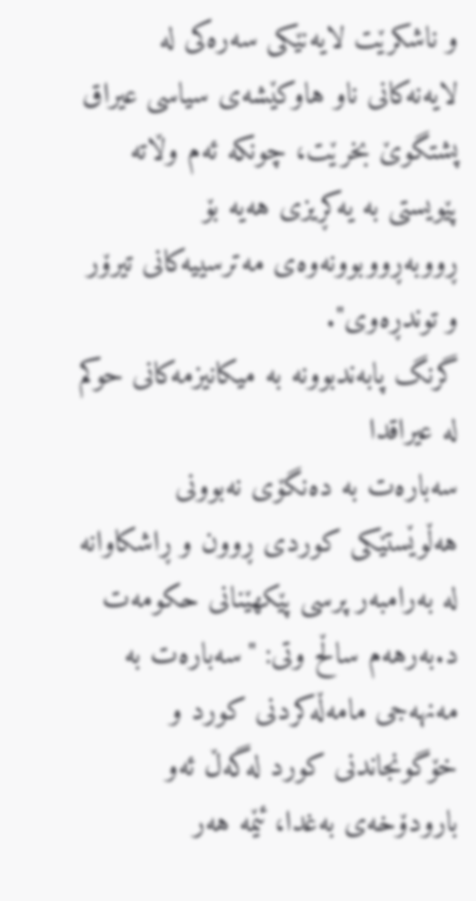و ناشكرێت لایه‌نێكی‌ سه‌ره‌كی‌ له‌ لایه‌نه‌كانی‌ ناو هاوكێشه‌ی‌ سیاسی‌ عیراق پشتگوێ‌ بخرێت، چونكه‌ ئه‌م وڵاته‌ پێویستی‌ به‌ یه‌كڕیزی‌ هه‌یه‌ بۆ ڕووبه‌ڕووبوونه‌وه‌ی‌ مه‌ترسییه‌كانی‌ تیرۆر و توندڕه‌وی‌".
گرنگ پابه‌ندبوونه‌ به‌ میكانیزمه‌كانی‌ حوكم له‌ عیراقدا
سه‌باره‌ت به‌ ده‌نگۆی‌ نه‌بوونی‌ هه‌ڵوێستێكی‌ كوردی‌ ڕوون و ڕاشكاوانه‌ له‌ به‌رامبه‌ر پرسی‌ پێكهێنانی‌ حكومه‌ت د.به‌رهه‌م ساڵح وتی‌: "سه‌باره‌ت به‌ مه‌نهه‌جی‌ مامه‌ڵه‌كردنی‌ كورد و خۆگونجاندنی‌ كورد له‌گه‌ڵ ئه‌و بارودۆخه‌ی‌ به‌غدا، ئێمه‌ هه‌ر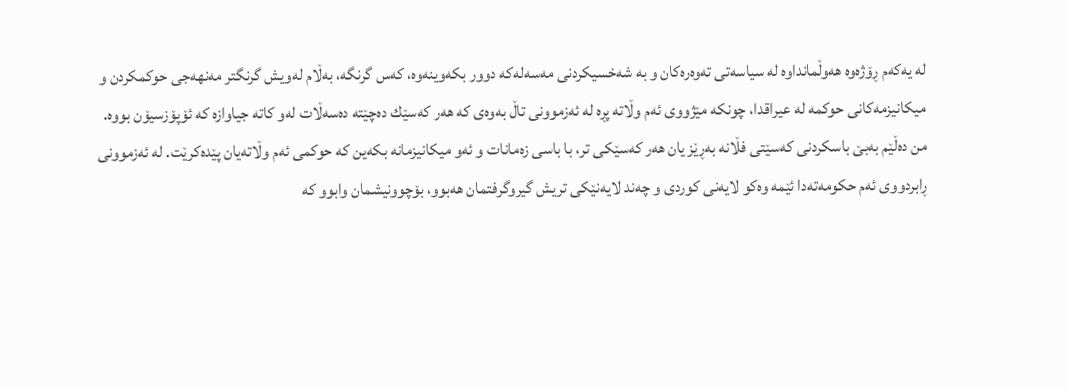له‌ یه‌كه‌م ڕۆژه‌وه‌ هه‌وڵمانداوه‌ له‌ سیاسه‌تی‌ ته‌وه‌ره‌كان و به‌ شه‌خسیكردنی‌ مه‌سه‌له‌كه‌ دوور بكه‌وینه‌وه‌، كه‌س گرنگه‌، به‌ڵام له‌ویش گرنگتر مه‌نهه‌جی‌ حوكمكردن و میكانیزمه‌كانی‌ حوكمه‌ له‌ عیراقدا، چونكه‌ مێژووی‌ ئه‌م وڵاته‌ پڕه‌ له‌ ئه‌زموونی‌ تاڵ به‌وه‌ی‌ كه‌ هه‌ر كه‌سێك ده‌چێته‌ ده‌سه‌ڵات له‌و كاته‌ جیاوازه‌ كه‌ ئۆپۆزسیۆن بووه‌. من ده‌ڵێم به‌بێ‌ باسكردنی‌ كه‌سێتی‌ فڵانه‌ به‌ڕێز یان هه‌ر كه‌سێكی‌ تر، با باسی‌ زه‌مانات و ئه‌و میكانیزمانه‌ بكه‌ین كه‌ حوكمی‌ ئه‌م وڵاته‌یان پێده‌كرێت. له‌ ئه‌زموونی‌ ڕابردووی‌ ئه‌م حكومه‌ته‌دا ئێمه‌ وه‌كو لایه‌نی‌ كوردی‌ و چه‌ند لایه‌نێكی‌ تریش گیروگرفتمان هه‌بوو، بۆچوونیشمان وابوو كه‌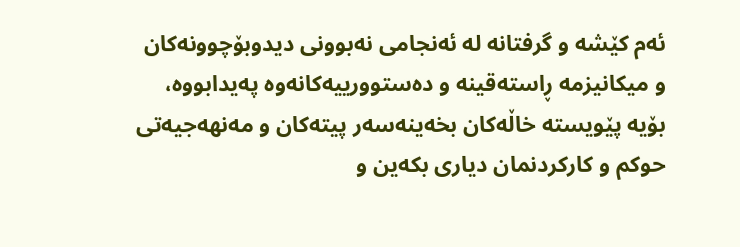ئه‌م كێشه‌ و گرفتانه‌ له‌ ئه‌نجامی‌ نه‌بوونی‌ دیدوبۆچوونه‌كان و میكانیزمه‌ ڕاسته‌قینه‌ و ده‌ستوورییه‌كانه‌وه‌ په‌یدابووه‌، بۆیه‌ پێویسته‌ خاڵه‌كان بخه‌ینه‌سه‌ر پیته‌كان و مه‌نهه‌جیه‌تی‌ حوكم و كاركردنمان دیاری‌ بكه‌ین و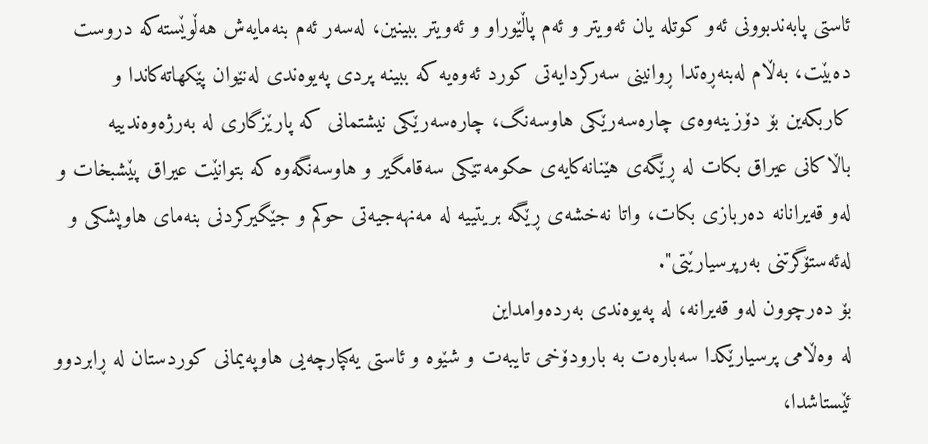ئاستی‌ پابه‌ندبوونی‌ ئه‌و كوتله‌ یان ئه‌ویتر و ئه‌م پاڵێوراو و ئه‌ویتر ببینین، له‌سه‌ر ئه‌م بنه‌مایه‌ش هه‌ڵوێسته‌كه‌ دروست ده‌بێت، به‌ڵام له‌بنه‌ڕه‌تدا ڕوانینی‌ سه‌ركردایه‌تی‌ كورد ئه‌وه‌یه‌ كه‌ ببینه‌ پردی‌ په‌یوه‌ندی‌ له‌نێوان پێكهاته‌كاندا و كاربكه‌ین بۆ دۆزینه‌وه‌ی‌ چاره‌سه‌رێكی‌ هاوسه‌نگ، چاره‌سه‌رێكی‌ نیشتمانی‌ كه‌ پارێزگاری‌ له‌ به‌رژه‌وه‌ندییه‌ باڵاكانی‌ عیراق بكات له‌ ڕێگه‌ی‌ هێنانه‌كایه‌ی‌ حكومه‌تێكی‌ سه‌قامگیر و هاوسه‌نگه‌وه‌ كه‌ بتوانێت عیراق پێشبخات و له‌و قه‌یرانانه‌ ده‌ربازی‌ بكات، واتا نه‌خشه‌ی‌ ڕێگه‌ بریتییه‌ له‌ مه‌نهه‌جیه‌تی‌ حوكم و جێگیركردنی‌ بنه‌مای‌ هاوپشكی‌ و له‌ئه‌ستۆگرتنی‌ به‌رپرسیارێتی‌".
بۆ ده‌رچوون له‌و قه‌یرانه‌، له‌ په‌یوه‌ندی‌ به‌رده‌وامداین
له‌ وه‌ڵامی‌ پرسیارێكدا سه‌باره‌ت به‌ بارودۆخی‌ تایبه‌ت و شێوه‌ و ئاستی‌ یه‌كپارچه‌یی‌ هاوپه‌یمانی‌ كوردستان له‌ ڕابردوو ئێستاشدا،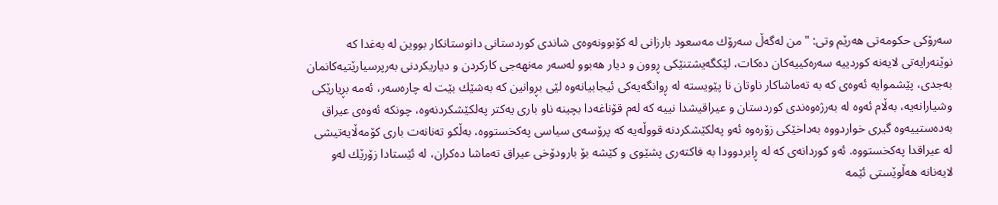سه‌رۆكی‌ حكومه‌تی‌ هه‌رێم وتی‌: "من له‌گه‌ڵ سه‌رۆك مه‌سعود بارزانی‌ له‌ كۆبوونه‌وه‌ی‌ شاندی‌ كوردستانی‌ دانوستانكار بووین له‌ به‌غدا كه‌ نوێنه‌رایه‌تی‌ لایه‌نه‌ كوردییه‌ سه‌ره‌كییه‌كان ده‌كات، لێكگه‌یشتنێكی‌ ڕوون و دیار هه‌بوو له‌سه‌ر مه‌نهه‌جی‌ كاركردن و دیاریكردنی‌ به‌رپرسیارێتیه‌كانمان به‌جدی‌، پێشموایه‌ ئه‌وه‌ی‌ كه‌ به‌ ته‌ماشاكار ناوتان نا پێویسته‌ له‌ ڕوانگه‌یه‌كی‌ ئیجابیانه‌وه‌ لێی‌ بڕوانین كه‌ به‌شێك بێت له‌ چاره‌سه‌ر، ئه‌مه‌ بڕیارێكی‌ وشیارانه‌یه‌، به‌ڵام ئه‌وه‌ له‌ به‌رژه‌وه‌ندی‌ كوردستان و عیراقیشدا نییه‌ كه‌ له‌م قۆناغه‌دا بچینه‌ ناو باری یه‌كتر په‌لكێشكردنه‌وه‌، چونكه‌ ئه‌وه‌ی‌ عیراق به‌ده‌ستییه‌وه‌ گیری‌ خواردووه‌ به‌داخێكی‌ زۆره‌وه‌ ئه‌و په‌لكێشكردنه‌ قووڵه‌یه‌ كه‌ پرۆسه‌ی‌ سیاسی‌ په‌كخستووه‌، به‌ڵكو ته‌نانه‌ت باری‌ كۆمه‌ڵایه‌تیشی‌ له‌ عیراقدا په‌كخستووه‌. ئه‌و كوردانه‌ی‌ كه‌ له‌ ڕابردوودا به‌ فاكته‌ری‌ پشێوی‌ و كێشه‌ بۆ بارودۆخی‌ عیراق ته‌ماشا ده‌كران، له‌ ئێستادا زۆرێك له‌و لایه‌نانه‌ هه‌ڵوێستی‌ ئێمه‌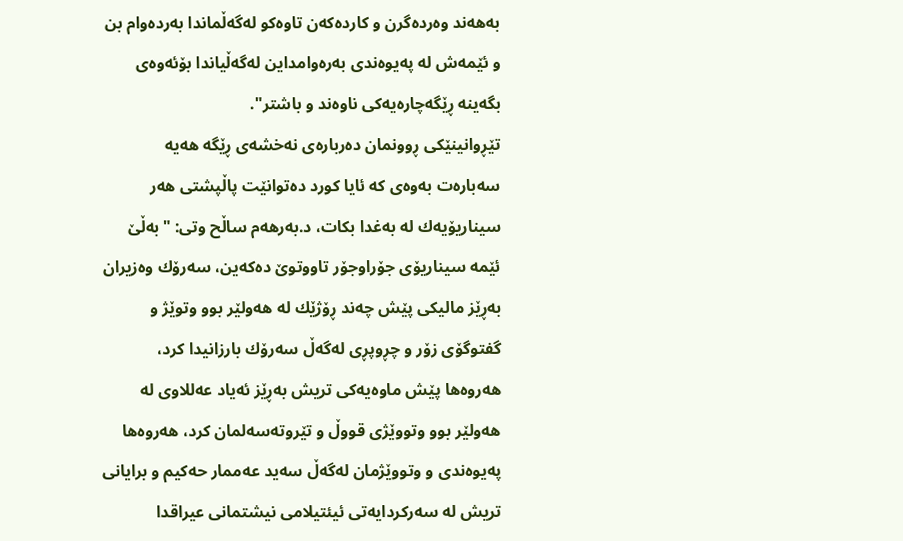به‌هه‌ند وه‌رده‌گرن و كارده‌كه‌ن تاوه‌كو له‌گه‌ڵماندا به‌رده‌وام بن و ئێمه‌ش له‌ په‌یوه‌ندی‌ به‌ره‌وامداین له‌گه‌ڵیاندا بۆئه‌وه‌ی‌ بگه‌ینه‌ ڕێگه‌چاره‌یه‌كی‌ ناوه‌ند و باشتر".
تێڕوانینێكی‌ ڕوونمان ده‌رباره‌ی‌ نه‌خشه‌ی‌ ڕێگه‌ هه‌یه‌
سه‌باره‌ت به‌وه‌ی‌ كه‌ ئایا كورد ده‌توانێت پاڵپشتی‌ هه‌ر سیناریۆیه‌ك له‌ به‌غدا بكات، د.به‌رهه‌م ساڵح وتی‌: "به‌ڵێ‌ ئێمه‌ سیناریۆی‌ جۆراوجۆر تاووتوێ‌ ده‌كه‌ین، سه‌رۆك وه‌زیران به‌ڕێز مالیكی‌ پێش چه‌ند ڕۆژێك له‌ هه‌ولێر بوو وتوێژ و گفتوگۆی‌ زۆر و چڕوپڕی‌ له‌گه‌ڵ سه‌رۆك بارزانیدا كرد، هه‌روه‌ها پێش ماوه‌یه‌كی‌ تریش به‌ڕێز ئه‌یاد عه‌للاوی‌ له‌ هه‌ولێر بوو وتووێژی‌ قووڵ و تێروته‌سه‌لمان كرد، هه‌روه‌ها په‌یوه‌ندی‌ و وتووێژمان له‌گه‌ڵ سه‌ید عه‌ممار حه‌كیم و برایانی‌ تریش له‌ سه‌ركردایه‌تی‌ ئیئتیلامی‌ نیشتمانی‌ عیراقدا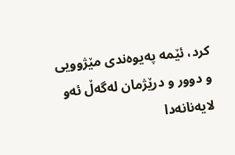كرد، ئێمه‌ په‌یوه‌ندی‌ مێژوویی‌ و دوور و درێژمان له‌گه‌ڵ ئه‌و لایه‌نانه‌دا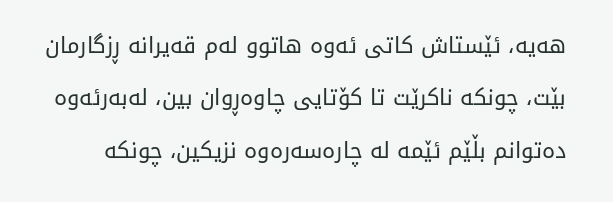هه‌یه‌، ئێستاش كاتی‌ ئه‌وه‌ هاتوو له‌م قه‌یرانه‌ ڕزگارمان بێت، چونكه‌ ناكرێت تا كۆتایی‌ چاوه‌ڕوان بین، له‌به‌رئه‌وه‌ ده‌توانم بڵێم ئێمه‌ له‌ چاره‌سه‌ره‌وه‌ نزیكین، چونكه‌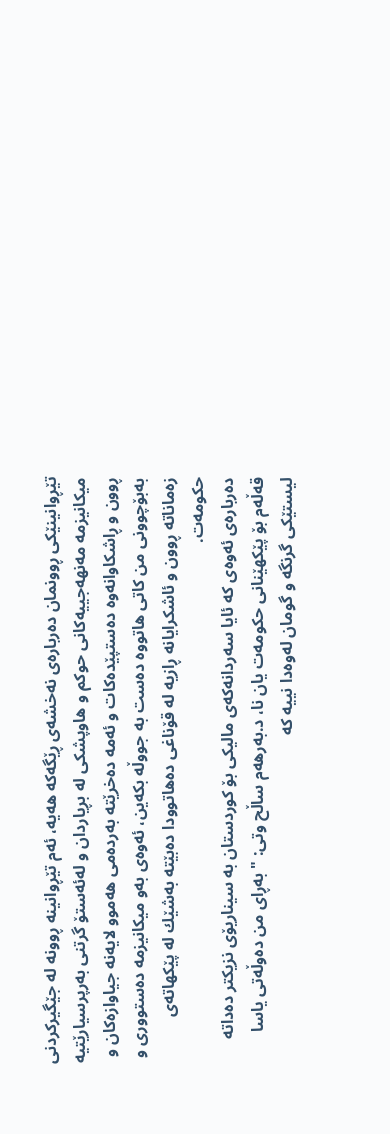تێڕوانینێكی‌ ڕوونمان ده‌رباره‌ی‌ نه‌خشه‌ی‌ ڕێگه‌كه‌ هه‌یه‌، ئه‌م تێڕوانینه‌ ڕوونه‌ له‌ جێگیركردنی‌ میكانیزمه‌ مه‌نهه‌جییه‌كانی‌ حوكم و هاوپشكی‌ له‌ بڕیاردان و له‌ئه‌ستۆ گرتنی‌ به‌رپرسیارێتیه‌ ڕوون و ڕاشكاوانه‌وه‌ ده‌ستپێده‌كات و ئه‌مه‌ ده‌خرێته‌ به‌رده‌می‌ هه‌موو لایه‌نه‌ جیاوازه‌كان و به‌بۆچوونی‌ من كاتی‌ هاتووه‌ ده‌ست به‌ جووڵه‌ بكه‌ین، ئه‌وه‌ی‌ به‌و میكانیزمه‌ ده‌ستووری و زه‌ماناته‌ ڕوون و ئاشكرایانه‌ ڕازیه‌ له‌ قۆناغی‌ ده‌هاتوودا ده‌بێته‌ به‌شێك له‌ پێكهاته‌ی‌ حكومه‌ت.
ده‌رباره‌ی‌ ئه‌وه‌ی‌ كه‌ ئایا سه‌ردانه‌كه‌ی‌ مالیكی‌ بۆ كوردستان به‌ سیناریۆی‌ نزیكتر ده‌داته‌ قه‌ڵه‌م بۆ پێكهێنانی‌ حكومه‌ت یان نا، د.به‌رهه‌م ساڵح وتی‌: "به‌ڕای‌ من ده‌وڵه‌تی‌ یاسا لیستێكی‌ گرنگه‌ و گومان له‌وه‌دا نییه‌ كه‌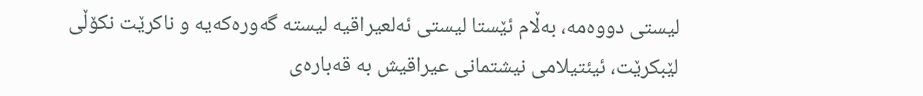لیستی‌ دووه‌مه‌، به‌ڵام ئێستا لیستی‌ ئه‌لعیراقیه‌ لیسته‌ گه‌وره‌كه‌یه‌ و ناكرێت نكۆڵی‌ لێبكرێت، ئیئتیلامی‌ نیشتمانی‌ عیراقیش به‌ قه‌باره‌ی‌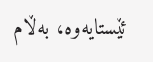ئێستایه‌وه‌، به‌ڵام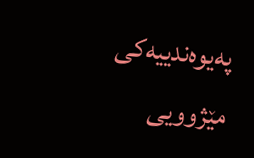په‌یوه‌ندییه‌كی‌ مێژوویی‌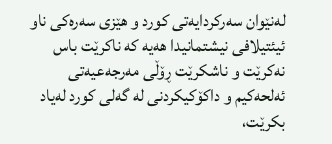له‌نێوان سه‌ركردایه‌تی‌ كورد و هێزی‌ سه‌ره‌كی‌ ناو ئیئتیلافی‌ نیشتمانیدا هه‌یه‌ كه‌ ناكرێت باس نه‌كرێت و ناشكرێت ڕۆڵی‌ مه‌رجه‌عیه‌تی‌ ئه‌لحه‌كیم و داكۆكیكردنی‌ له‌ گه‌لی‌ كورد له‌یاد بكرێت،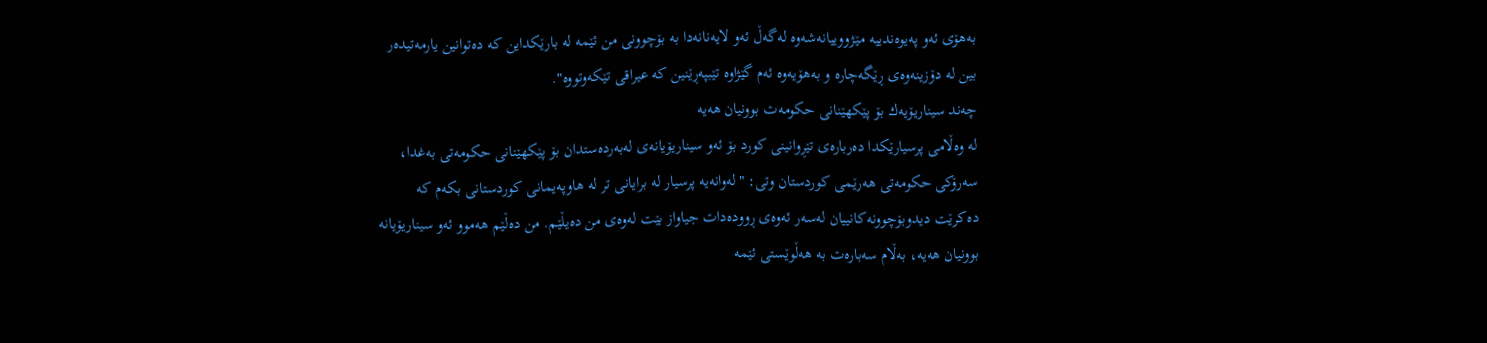به‌هۆی‌ ئه‌و په‌یوه‌ندییه‌ مێژووییانه‌شه‌وه‌ له‌گه‌ڵ ئه‌و لایه‌نانه‌دا به‌ بۆچوونی‌ من ئێمه‌ له‌ بارێكداین كه‌ ده‌توانین یارمه‌تیده‌ر بین له‌ دۆزینه‌وه‌ی‌ ڕێگه‌چاره‌ و به‌هۆیه‌وه‌ ئه‌م گێژاوه‌ تێبپه‌ڕێنین كه‌ عیراقی‌ تێكه‌وتووه‌".
چه‌ند سیناریۆیه‌ك بۆ پێكهێنانی‌ حكومه‌ت بوونیان هه‌یه‌
له‌ وه‌ڵامی‌ پرسیارێكدا ده‌رباره‌ی‌ تێڕوانینی‌ كورد بۆ ئه‌و سیناریۆیانه‌ی‌ له‌به‌رده‌ستدان بۆ پێكهێنانی‌ حكومه‌تی‌ به‌غدا، سه‌رۆكی‌ حكومه‌تی‌ هه‌رێمی‌ كوردستان وتی‌: "له‌وانه‌یه‌ پرسیار له‌ برایانی‌ تر له‌ هاوپه‌یمانی‌ كوردستانی‌ بكه‌م كه‌ ده‌كرێت دیدوبۆچوونه‌كانییان له‌سه‌ر ئه‌وه‌ی‌ ڕووده‌دات جیاواز بێت له‌وه‌ی‌ من ده‌یڵێم. من ده‌ڵێم هه‌موو ئه‌و سیناریۆیانه‌ بوونیان هه‌یه‌، به‌ڵام سه‌باره‌ت به‌ هه‌ڵوێستی‌ ئێمه‌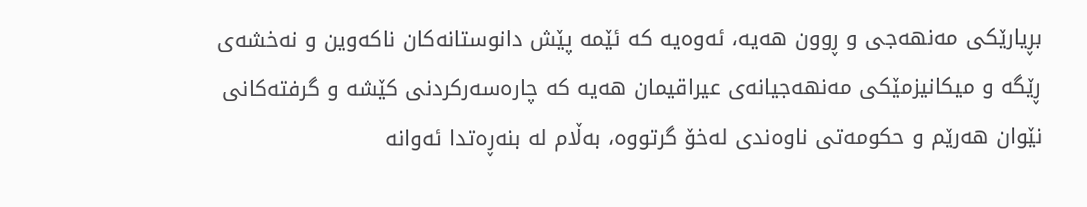بڕیارێكی‌ مه‌نهه‌جی‌ و ڕوون هه‌یه‌، ئه‌وه‌یه‌ كه‌ ئێمه‌ پێش دانوستانه‌كان ناكه‌وین و نه‌خشه‌ی‌ ڕێگه‌ و میكانیزمێكی‌ مه‌نهه‌جیانه‌ی‌ عیراقیمان هه‌یه‌ كه‌ چاره‌سه‌ركردنی‌ كێشه‌ و گرفته‌كانی‌ نێوان هه‌رێم و حكومه‌تی‌ ناوه‌ندی‌ له‌خۆ گرتووه‌، به‌ڵام له‌ بنه‌ڕه‌تدا ئه‌وانه‌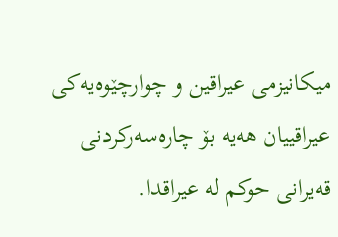میكانیزمی‌ عیراقین و چوارچێوه‌یه‌كی‌ عیراقییان هه‌یه‌ بۆ چاره‌سه‌ركردنی‌ قه‌یرانی‌ حوكم له‌ عیراقدا.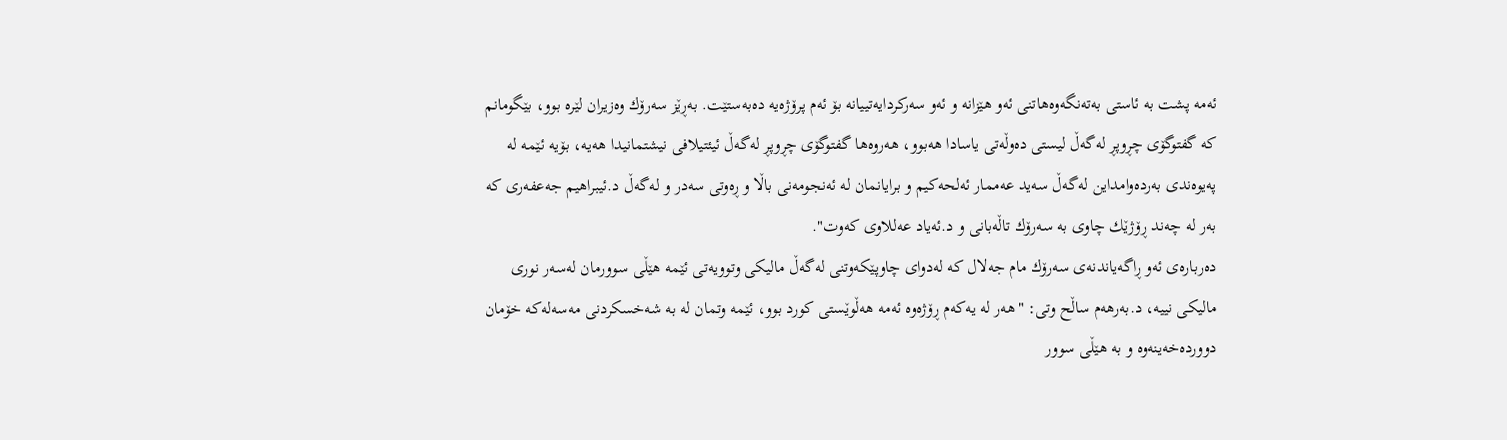ئه‌مه‌ پشت به‌ ئاستی‌ به‌ته‌نگه‌وه‌هاتنی‌ ئه‌و هێزانه‌ و ئه‌و سه‌ركردایه‌تییانه‌ بۆ ئه‌م پرۆژه‌یه‌ ده‌به‌ستێت. به‌ڕێز سه‌رۆك وه‌زیران لێره‌ بوو، بێگومانم كه‌ گفتوگۆی‌ چڕوپڕ له‌گه‌ڵ لیستی‌ ده‌وڵه‌تی‌ یاسادا هه‌بوو، هه‌روه‌ها گفتوگۆی‌ چڕوپڕ له‌گه‌ڵ ئیئتیلافی‌ نیشتمانیدا هه‌یه‌، بۆیه‌ ئێمه‌ له‌ په‌یوه‌ندی‌ به‌رده‌وامداین له‌گه‌ڵ سه‌ید عه‌ممار ئه‌لحه‌كیم و برایانمان له‌ ئه‌نجومه‌نی‌ باڵا و ڕه‌وتی‌ سه‌در و له‌گه‌ڵ د.ئیبراهیم جه‌عفه‌ری‌ كه‌ به‌ر له‌ چه‌ند ڕۆژێك چاوی‌ به‌ سه‌رۆك تاڵه‌بانی‌ و د.ئه‌یاد عه‌للاوی‌ كه‌وت".
ده‌رباره‌ی‌ ئه‌و ڕاگه‌یاندنه‌ی‌ سه‌رۆك مام جه‌لال كه‌ له‌دوای‌ چاوپێكه‌وتنی‌ له‌گه‌ڵ مالیكی‌ وتوویه‌تی‌ ئێمه‌ هێڵی‌ سوورمان له‌سه‌ر نوری‌ مالیكی‌ نییه‌، د.به‌رهه‌م ساڵح وتی‌: "هه‌ر له‌ یه‌كه‌م ڕۆژه‌وه‌ ئه‌مه‌ هه‌ڵوێستی‌ كورد بوو، ئێمه‌ وتمان له‌ به‌ شه‌خسكردنی‌ مه‌سه‌له‌كه‌ خۆمان دوورده‌خه‌ینه‌وه‌ و به‌ هێڵی‌ سوور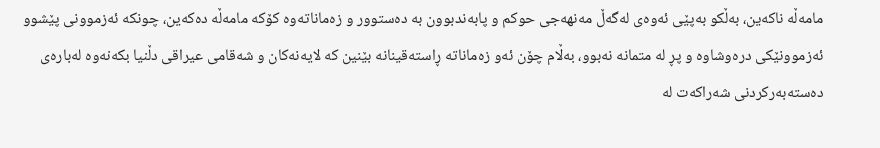مامه‌ڵه‌ ناكه‌ین، به‌ڵكو به‌پێی‌ ئه‌وه‌ی‌ له‌گه‌ڵ مه‌نهه‌جی‌ حوكم و پابه‌ندبوون به‌ ده‌ستوور و زه‌ماناته‌وه‌ كۆكه‌ مامه‌ڵه‌ ده‌كه‌ین، چونكه‌ ئه‌زموونی‌ پێشوو ئه‌زموونێكی‌ دره‌وشاوه‌ و پڕ له‌ متمانه‌ نه‌بوو، به‌ڵام چۆن ئه‌و زه‌ماناته‌ ڕاسته‌قینانه‌ بێنین كه‌ لایه‌نه‌كان و شه‌قامی‌ عیراقی‌ دڵنیا بكه‌نه‌وه‌ له‌باره‌ی‌ ده‌سته‌به‌ركردنی‌ شه‌راكه‌ت له‌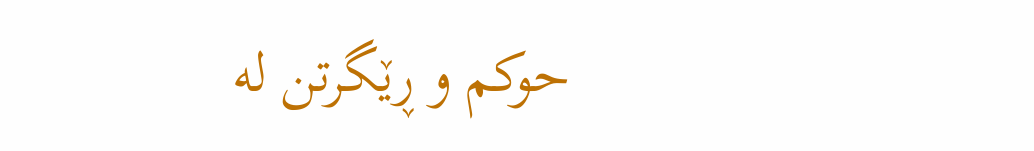حوكم و ڕێگرتن له‌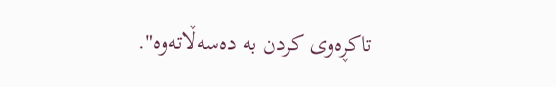تاكڕه‌وی كردن به‌ ده‌سه‌ڵاته‌وه‌".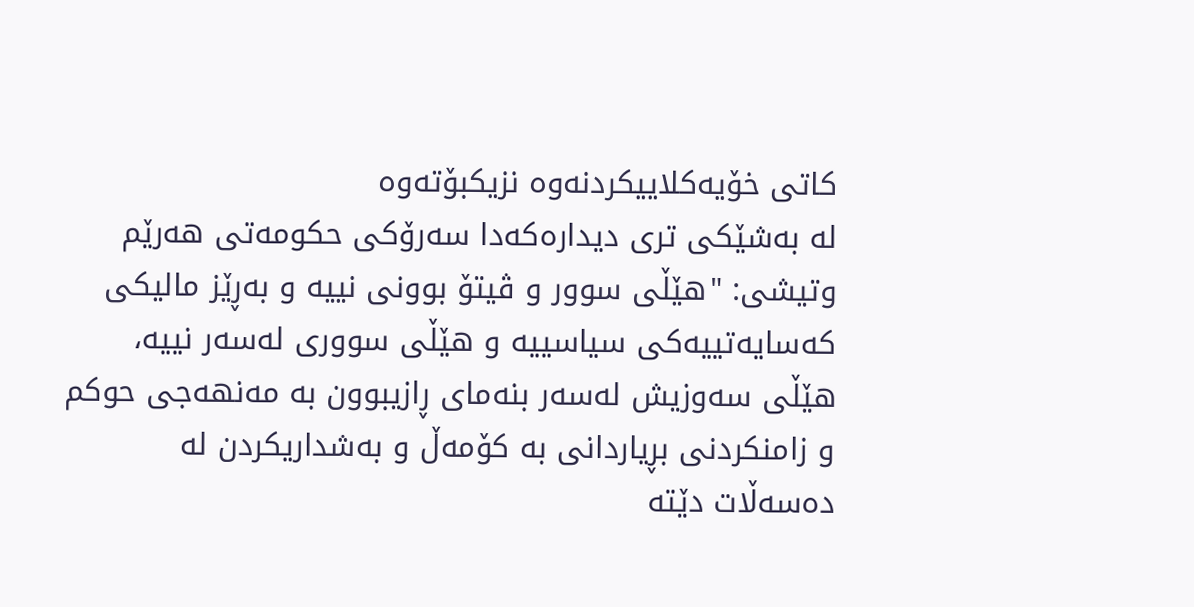كاتی‌ خۆیه‌كلاییكردنه‌وه‌ نزیكبۆته‌وه‌
له‌ به‌شێكی‌ تری‌ دیداره‌كه‌دا سه‌رۆكی‌ حكومه‌تی‌ هه‌رێم وتیشی‌: "هێڵی‌ سوور و ڤیتۆ بوونی‌ نییه‌ و به‌ڕێز مالیكی‌ كه‌سایه‌تییه‌كی‌ سیاسییه‌ و هێڵی‌ سووری‌ له‌سه‌ر نییه‌، هێڵی‌ سه‌وزیش له‌سه‌ر بنه‌مای‌ ڕازیبوون به‌ مه‌نهه‌جی‌ حوكم و زامنكردنی‌ بڕیاردانی‌ به‌ كۆمه‌ڵ و به‌شداریكردن له‌ ده‌سه‌ڵات دێته‌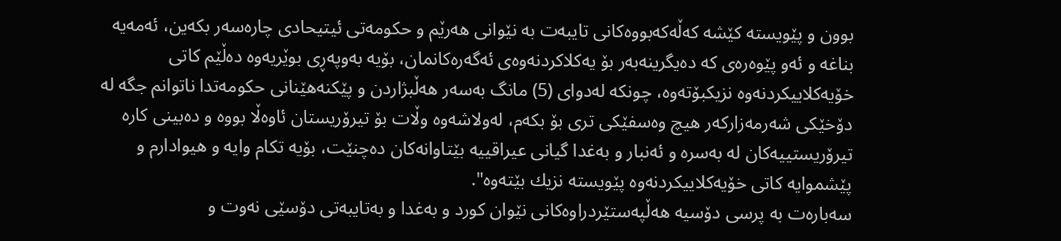بوون و پێویسته‌ كێشه‌ كه‌ڵه‌كه‌بووه‌كانی‌ تایبه‌ت به‌ نێوانی‌ هه‌رێم و حكومه‌تی‌ ئیتیحادی‌ چاره‌سه‌ر بكه‌ین، ئه‌مه‌یه‌ بناغه‌ و ئه‌و پێوه‌ره‌ی‌ كه‌ ده‌یگرینه‌به‌ر بۆ یه‌كلاكردنه‌وه‌ی‌ ئه‌گه‌ره‌كانمان، بۆیه‌ به‌وپه‌ڕی‌ بوێریه‌وه‌ ده‌ڵێم كاتی‌ خۆیه‌كلاییكردنه‌وه‌ نزیكبۆته‌وه‌، چونكه‌ له‌دوای‌ (5) مانگ به‌سه‌ر هه‌ڵبژاردن و پێكنه‌هێنانی‌ حكومه‌تدا ناتوانم جگه‌ له‌ دۆخێكی‌ شه‌رمه‌زاركه‌ر هیچ وه‌سفێكی‌ تری‌ بۆ بكه‌م، له‌ولاشه‌وه‌ وڵات بۆ تیرۆریستان ئاوه‌ڵا بووه‌ و ده‌بینی‌ كاره‌ تیرۆریستییه‌كان له‌ به‌سره‌ و ئه‌نبار و به‌غدا گیانی‌ عیراقییه‌ بێتاوانه‌كان ده‌چنێت، بۆیه‌ تكام وایه‌ و هیوادارم و پێشموایه‌ كاتی‌ خۆیه‌كلاییكردنه‌وه‌ پێویسته‌ نزیك بێته‌وه‌".
سه‌باره‌ت به‌ پرسی‌ دۆسیه‌ هه‌ڵپه‌ستێردراوه‌كانی‌ نێوان كورد و به‌غدا و به‌تایبه‌تی‌ دۆسێی‌ نه‌وت و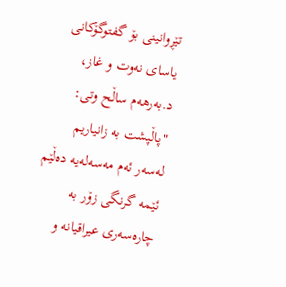تێڕوانینی‌ بۆ گفتوگۆكانی‌ یاسای‌ نه‌وت و غاز، د.به‌رهه‌م ساڵح وتی‌: "پاڵپشت به‌ زانیاریم له‌سه‌ر ئه‌م مه‌سه‌له‌یه‌ ده‌ڵێم ئێمه‌ گرنگی‌ زۆر به‌ چاره‌سه‌ری‌ عیراقیانه‌ و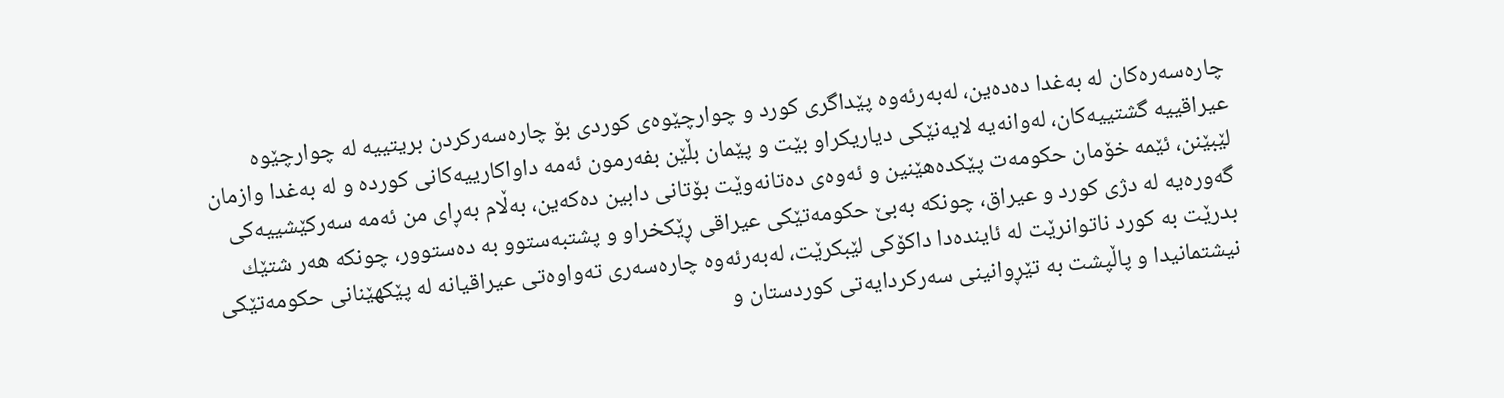چاره‌سه‌ره‌كان له‌ به‌غدا ده‌ده‌ین، له‌به‌رئه‌وه‌ پێداگری‌ كورد و چوارچێوه‌ی‌ كوردی‌ بۆ چاره‌سه‌ركردن بریتییه‌ له‌ چوارچێوه‌ عیراقییه‌ گشتییه‌كان، له‌وانه‌یه‌ لایه‌نێكی‌ دیاریكراو بێت و پێمان بڵێن بفه‌رمون ئه‌مه‌ داواكارییه‌كانی‌ كورده‌ و له‌ به‌غدا وازمان لێبێنن، ئێمه‌ خۆمان حكومه‌ت پێكده‌هێنین و ئه‌وه‌ی‌ ده‌تانه‌وێت بۆتانی‌ دابین ده‌كه‌ین، به‌ڵام به‌ڕای‌ من ئه‌مه‌ سه‌ركێشییه‌كی‌ گه‌وره‌یه‌ له‌ دژی‌ كورد و عیراق، چونكه‌ به‌بێ‌ حكومه‌تێكی‌ عیراقی‌ ڕێكخراو و پشتبه‌ستوو به‌ ده‌ستوور، چونكه‌ هه‌ر شتێك بدرێت به‌ كورد ناتوانرێت له‌ ئاینده‌دا داكۆكی‌ لێبكرێت، له‌به‌رئه‌وه‌ چاره‌سه‌ری‌ ته‌واوه‌تی‌ عیراقیانه‌ له‌ پێكهێنانی‌ حكومه‌تێكی‌ نیشتمانیدا و پاڵپشت به‌ تێڕوانینی‌ سه‌ركردایه‌تی‌ كوردستان و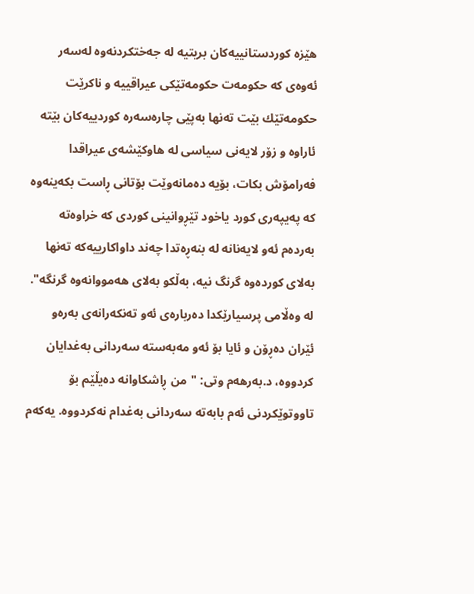هێزه‌ كوردستانییه‌كان بریتیه‌ له‌ جه‌ختكردنه‌وه‌ له‌سه‌ر ئه‌وه‌ی‌ كه‌ حكومه‌ت حكومه‌تێكی‌ عیراقییه‌ و ناكرێت حكومه‌تێك بێت ته‌نها به‌پێی‌ چاره‌سه‌ره‌ كوردییه‌كان بێته‌ ئاراوه‌ و زۆر لایه‌نی‌ سیاسی‌ له‌ هاوكێشه‌ی‌ عیراقدا فه‌رامۆش بكات، بۆیه‌ ده‌مانه‌وێت بۆتانی‌ ڕاست بكه‌ینه‌وه‌ كه‌ په‌یپه‌ری‌ كورد یاخود تێڕوانینی‌ كوردی‌ كه‌ خراوه‌ته‌ به‌رده‌م ئه‌و لایه‌نانه‌ له‌ بنه‌ڕه‌تدا چه‌ند داواكارییه‌كه‌ ته‌نها به‌لای‌ كورده‌وه‌ گرنگ نیه‌، به‌ڵكو به‌لای‌ هه‌مووانه‌وه‌ گرنگه‌".
له‌ وه‌ڵامی‌ پرسیارێكدا ده‌رباره‌ی‌ ئه‌و ته‌نكه‌رانه‌ی‌ به‌ره‌و ئێران ده‌ڕۆن و ئایا بۆ ئه‌و مه‌به‌سته‌ سه‌ردانی‌ به‌غدایان كردووه‌، د.به‌رهه‌م وتی‌: "من ڕاشكاوانه‌ ده‌یڵێم بۆ تاووتوێكردنی‌ ئه‌م بابه‌ته‌ سه‌ردانی‌ به‌غدام نه‌كردووه‌. یه‌كه‌م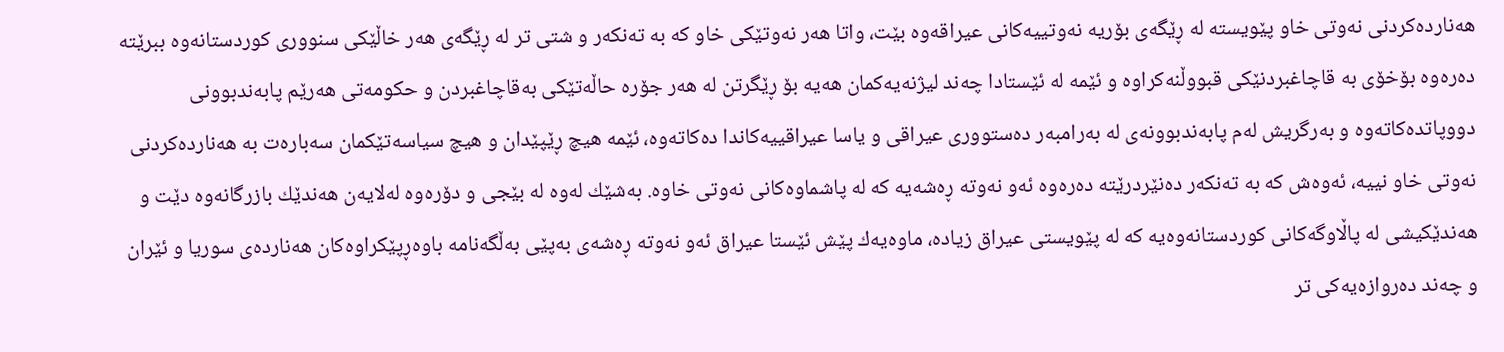هه‌نارده‌كردنی‌ نه‌وتی‌ خاو پێویسته‌ له‌ ڕێگه‌ی‌ بۆریه‌ نه‌وتییه‌كانی‌ عیراقه‌وه‌ بێت، واتا هه‌ر نه‌وتێكی‌ خاو كه‌ به‌ ته‌نكه‌ر و شتی‌ تر له‌ ڕێگه‌ی‌ هه‌ر خاڵێكی‌ سنووری كوردستانه‌وه‌ ببرێته‌ ده‌ره‌وه‌ بۆخۆی‌ به‌ قاچاغبردنێكی‌ قبووڵنه‌كراوه‌ و ئێمه‌ له‌ ئێستادا چه‌ند لیژنه‌یه‌كمان هه‌یه‌ بۆ ڕێگرتن له‌ هه‌ر جۆره‌ حاڵه‌تێكی‌ به‌قاچاغبردن و حكومه‌تی‌ هه‌رێم پابه‌ندبوونی‌ دووپاتده‌كاته‌وه‌ و به‌رگریش له‌م پابه‌ندبوونه‌ی‌ له‌ به‌رامبه‌ر ده‌ستووری‌ عیراقی‌ و یاسا عیراقییه‌كاندا ده‌كاته‌وه‌، ئێمه‌ هیچ ڕێپێدان و هیچ سیاسه‌تێكمان سه‌باره‌ت به‌ هه‌نارده‌كردنی‌ نه‌وتی‌ خاو نییه‌، ئه‌وه‌ش كه‌ به‌ ته‌نكه‌ر ده‌نێردرێته‌ ده‌ره‌وه‌ ئه‌و نه‌وته‌ ڕه‌شه‌یه‌ كه‌ له‌ پاشماوه‌كانی‌ نه‌وتی‌ خاوه‌. به‌شێك له‌وه‌ له‌ بێجی‌ و دۆره‌وه‌ له‌لایه‌ن هه‌ندێك بازرگانه‌وه‌ دێت و هه‌ندێكیشی‌ له‌ پاڵاوگه‌كانی‌ كوردستانه‌وه‌یه‌ كه‌ له‌ پێویستی‌ عیراق زیاده‌، ماوه‌یه‌ك پێش ئێستا عیراق ئه‌و نه‌وته‌ ڕه‌شه‌ی‌ به‌پێی‌ به‌ڵگه‌نامه‌ باوه‌ڕپێكراوه‌كان هه‌نارده‌ی‌ سوریا و ئێران و چه‌ند ده‌روازه‌یه‌كی‌ تر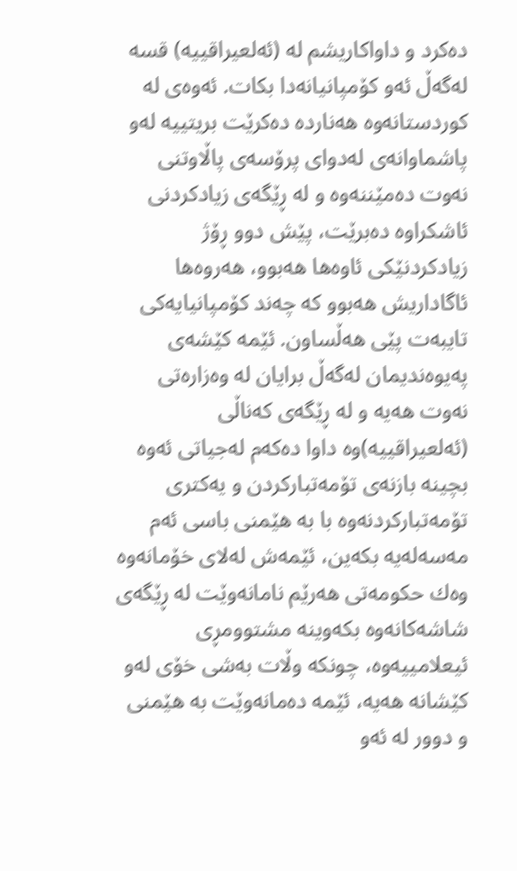ده‌كرد و داواكاریشم له‌ (ئه‌لعیراقییه‌) قسه‌ له‌گه‌ڵ ئه‌و كۆمپانیانه‌دا بكات. ئه‌وه‌ی‌ له‌ كوردستانه‌وه‌ هه‌نارده‌ ده‌كرێت بریتییه‌ له‌و پاشماوانه‌ی‌ له‌دوای‌ پرۆسه‌ی‌ پاڵاوتنی‌ نه‌وت ده‌مێننه‌وه‌ و له‌ ڕێگه‌ی‌ زیادكردنی‌ ئاشكراوه‌ ده‌برێت، پێش دوو ڕۆژ زیادكردنێكی‌ ئاوه‌ها هه‌بوو، هه‌روه‌ها ئاگاداریش هه‌بوو كه‌ چه‌ند كۆمپانیایه‌كی‌ تایبه‌ت پێی‌ هه‌ڵساون. ئێمه‌ كێشه‌ی‌ په‌یوه‌ندیمان له‌گه‌ڵ برایان له‌ وه‌زاره‌تی‌ نه‌وت هه‌یه‌ و له‌ ڕێگه‌ی‌ كه‌ناڵی‌ (ئه‌لعیراقییه‌)وه‌ داوا ده‌كه‌م له‌جیاتی‌ ئه‌وه‌ بچینه‌ بازنه‌ی‌ تۆمه‌تباركردن و یه‌كتری‌ تۆمه‌تباركردنه‌وه‌ با به‌ هێمنی‌ باسی‌ ئه‌م مه‌سه‌له‌یه‌ بكه‌ین، ئێمه‌ش له‌لای‌ خۆمانه‌وه‌ وه‌ك حكومه‌تی‌ هه‌رێم نامانه‌وێت له‌ ڕێگه‌ی‌ شاشه‌كانه‌وه‌ بكه‌وینه‌ مشتوومڕی‌ ئیعلامییه‌وه‌، چونكه‌ وڵات به‌شی‌ خۆی‌ له‌و كێشانه‌ هه‌یه‌، ئێمه‌ ده‌مانه‌وێت به‌ هێمنی‌ و دوور له‌ ئه‌و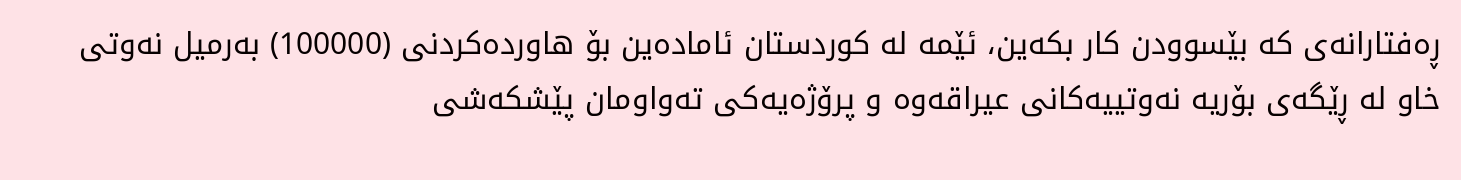ڕه‌فتارانه‌ی‌ كه‌ بێسوودن كار بكه‌ین، ئێمه‌ له‌ كوردستان ئاماده‌ین بۆ هاورده‌كردنی‌ (100000) به‌رمیل نه‌وتی‌ خاو له‌ ڕێگه‌ی‌ بۆریه‌ نه‌وتییه‌كانی‌ عیراقه‌وه‌ و پرۆژه‌یه‌كی‌ ته‌واومان پێشكه‌شی‌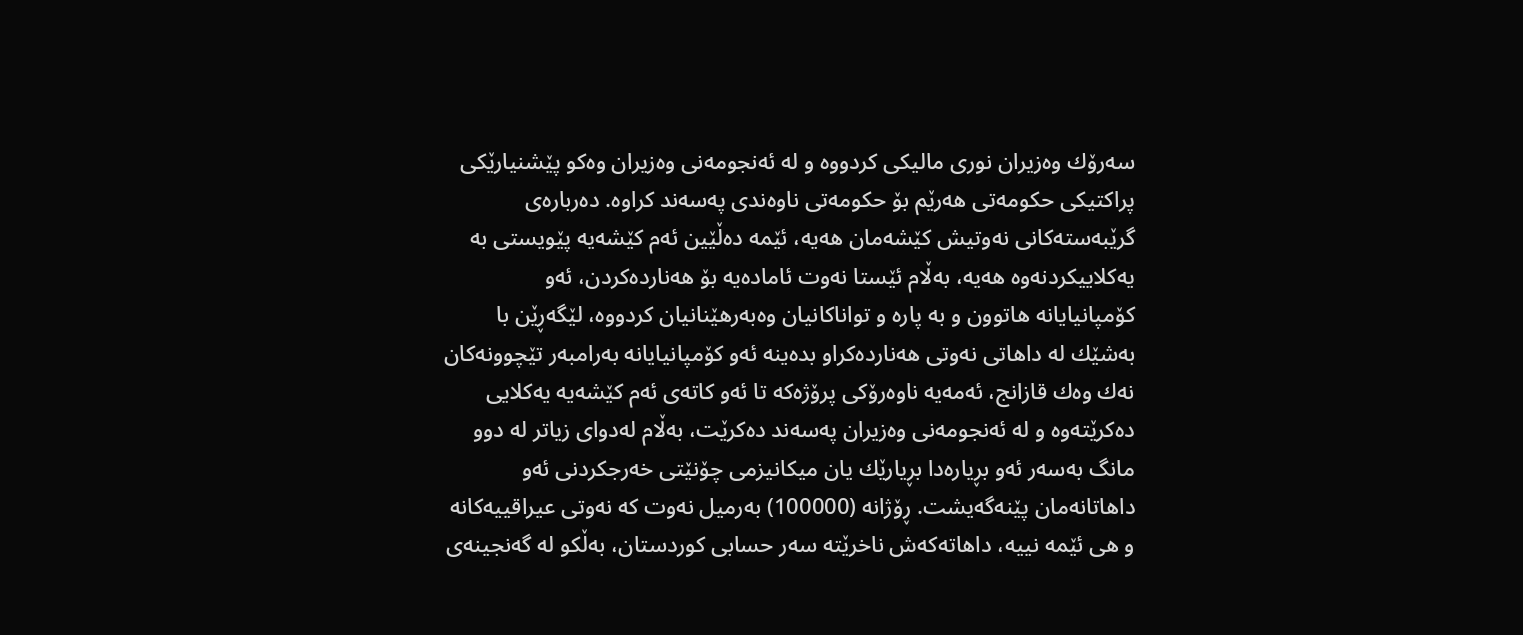سه‌رۆك وه‌زیران نوری‌ مالیكی‌ كردووه‌ و له‌ ئه‌نجومه‌نی‌ وه‌زیران وه‌كو پێشنیارێكی‌ پراكتیكی‌ حكومه‌تی‌ هه‌رێم بۆ حكومه‌تی‌ ناوه‌ندی‌ په‌سه‌ند كراوه‌. ده‌رباره‌ی‌ گرێبه‌سته‌كانی‌ نه‌وتیش كێشه‌مان هه‌یه‌، ئێمه‌ ده‌ڵێین ئه‌م كێشه‌یه‌ پێویستی‌ به‌ یه‌كلاییكردنه‌وه‌ هه‌یه‌، به‌ڵام ئێستا نه‌وت ئاماده‌یه‌ بۆ هه‌نارده‌كردن، ئه‌و كۆمپانیایانه‌ هاتوون و به‌ پاره‌ و تواناكانیان وه‌به‌رهێنانیان كردووه‌، لێگه‌ڕێن با به‌شێك له‌ داهاتی‌ نه‌وتی‌ هه‌نارده‌كراو بده‌ینه‌ ئه‌و كۆمپانیایانه‌ به‌رامبه‌ر تێچوونه‌كان نه‌ك وه‌ك قازانج، ئه‌مه‌یه‌ ناوه‌رۆكی‌ پرۆژه‌كه‌ تا ئه‌و كاته‌ی‌ ئه‌م كێشه‌یه‌ یه‌كلایی ده‌كرێته‌وه‌ و له‌ ئه‌نجومه‌نی‌ وه‌زیران په‌سه‌ند ده‌كرێت، به‌ڵام له‌دوای‌ زیاتر له‌ دوو مانگ به‌سه‌ر ئه‌و بڕیاره‌دا بڕیارێك یان میكانیزمی‌ چۆنێتی‌ خه‌رجكردنی‌ ئه‌و داهاتانه‌مان پێنه‌گه‌یشت. ڕۆژانه‌ (100000) به‌رمیل نه‌وت كه‌ نه‌وتی‌ عیراقییه‌كانه‌ و هی‌ ئێمه‌ نییه‌، داهاته‌كه‌ش ناخرێته‌ سه‌ر حسابی‌ كوردستان، به‌ڵكو له‌ گه‌نجینه‌ی‌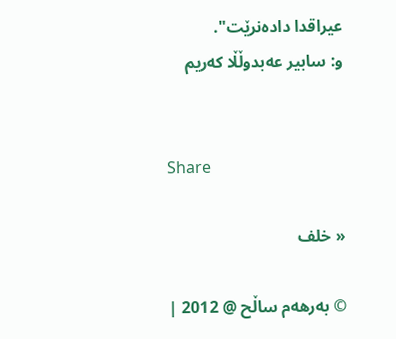عیراقدا داده‌نرێت".
و: سابیر عه‌بدوڵڵا كه‌ریم


Share

« خلف

© به‌رهه‌م ساڵح @ 2012 |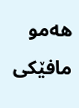هه‌مو مافێکی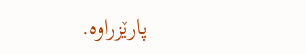پارێزراوه‌.